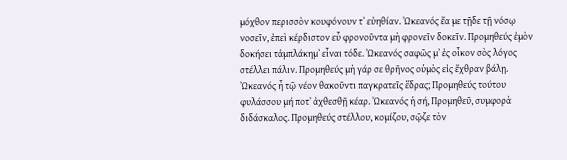μόχθον περισσὸν κουφόνουν τʼ εὐηθίαν. Ὠκεανός ἔα με τῇδε τῇ νόσῳ νοσεῖν, ἐπεὶ κέρδιστον εὖ φρονοῦντα μὴ φρονεῖν δοκεῖν. Προμηθεύς ἐμὸν δοκήσει τἀμπλάκημʼ εἶναι τόδε. Ὠκεανός σαφῶς μʼ ἐς οἶκον σὸς λόγος στέλλει πάλιν. Προμηθεύς μὴ γάρ σε θρῆνος οὑμὸς εἰς ἔχθραν βάλῃ. Ὠκεανός ἦ τῷ νέον θακοῦντι παγκρατεῖς ἕδρας; Προμηθεύς τούτου φυλάσσου μή ποτʼ ἀχθεσθῇ κέαρ. Ὠκεανός ἡ σή, Προμηθεῦ, συμφορὰ διδάσκαλος. Προμηθεύς στέλλου, κομίζου, σῷζε τὸν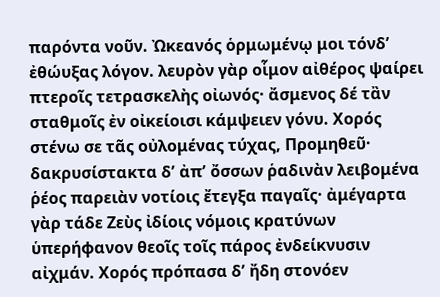παρόντα νοῦν. Ὠκεανός ὁρμωμένῳ μοι τόνδʼ ἐθώυξας λόγον. λευρὸν γὰρ οἷμον αἰθέρος ψαίρει πτεροῖς τετρασκελὴς οἰωνός· ἄσμενος δέ τἂν σταθμοῖς ἐν οἰκείοισι κάμψειεν γόνυ. Χορός στένω σε τᾶς οὐλομένας τύχας, Προμηθεῦ· δακρυσίστακτα δʼ ἀπʼ ὄσσων ῥαδινὰν λειβομένα ῥέος παρειὰν νοτίοις ἔτεγξα παγαῖς· ἀμέγαρτα γὰρ τάδε Ζεὺς ἰδίοις νόμοις κρατύνων ὑπερήφανον θεοῖς τοῖς πάρος ἐνδείκνυσιν αἰχμάν. Χορός πρόπασα δʼ ἤδη στονόεν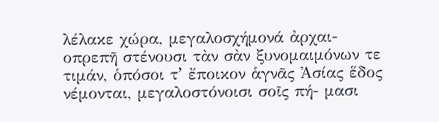λέλακε χώρα, μεγαλοσχήμονά ἀρχαι- οπρεπῆ στένουσι τὰν σὰν ξυνομαιμόνων τε τιμάν, ὁπόσοι τʼ ἔποικον ἁγνᾶς Ἀσίας ἕδος νέμονται, μεγαλοστόνοισι σοῖς πή- μασι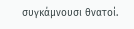συγκάμνουσι θνατοί.